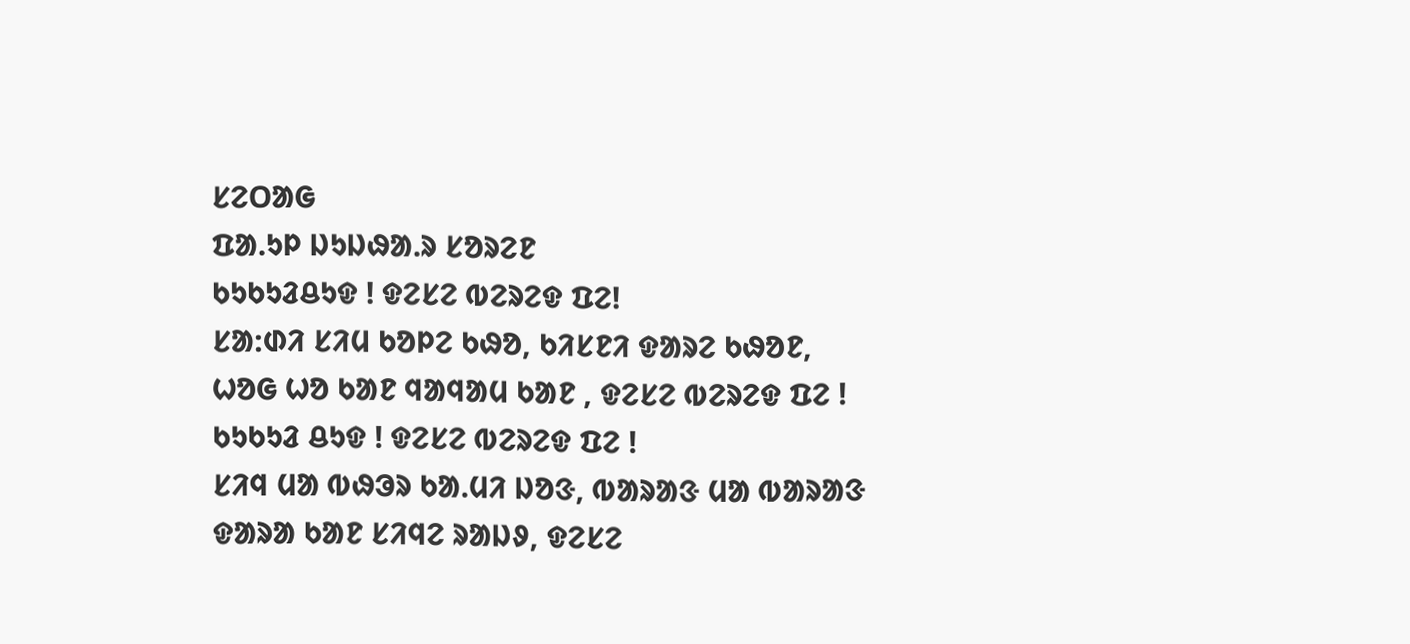ᱥᱮᱛᱟᱜ
ᱯᱟ.ᱩᱞ ᱡᱩᱡᱷᱟ.ᱨ ᱥᱚᱨᱮᱱ
ᱠᱩᱠᱩᱲᱪᱩᱫ ! ᱫᱮᱥᱮ ᱵᱮᱨᱮᱫ ᱯᱮ!
ᱥᱟᱺᱰᱤ ᱥᱤᱢ ᱠᱚᱞᱮ ᱠᱷᱚ, ᱠᱤᱥᱱᱤ ᱫᱟᱨᱮ ᱠᱷᱚᱱ,
ᱦᱚᱜ ᱦᱚ ᱠᱟᱱ ᱧᱟᱧᱟᱢ ᱠᱟᱱ , ᱫᱮᱥᱮ ᱵᱮᱨᱮᱫ ᱯᱮ !
ᱠᱩᱠᱩᱲ ᱪᱩᱫ ! ᱫᱮᱥᱮ ᱵᱮᱨᱮᱫ ᱯᱮ !
ᱥᱤᱧ ᱢᱟ ᱵᱷᱳᱨ ᱠᱟ.ᱢᱤ ᱡᱚᱝ, ᱵᱟᱨᱟᱝ ᱢᱟ ᱵᱟᱨᱟᱝ
ᱫᱟᱨᱟ ᱠᱟᱱ ᱥᱤᱧᱮ ᱨᱟᱡᱽ, ᱫᱮᱥᱮ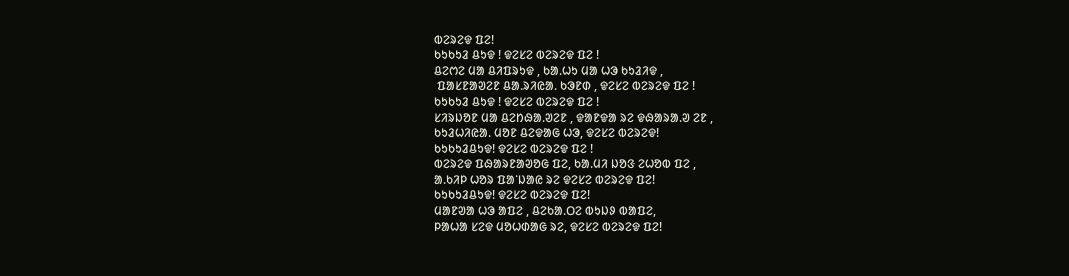ᱵᱮᱨᱮᱫ ᱯᱮ!
ᱠᱩᱠᱩᱲ ᱪᱩᱫ ! ᱫᱮᱥᱮ ᱵᱮᱨᱮᱫ ᱯᱮ !
ᱪᱮᱬᱮ ᱢᱟ ᱪᱤᱯᱨᱩᱫ , ᱠᱟ.ᱦᱩ ᱢᱟ ᱦᱳ ᱠᱩᱲᱤᱫ ,
 ᱯᱟᱥᱱᱟᱣᱮᱱ ᱪᱟ.ᱨᱤᱭᱟ. ᱠᱳᱱᱰ , ᱫᱮᱥᱮ ᱵᱮᱨᱮᱫ ᱯᱮ !
ᱠᱩᱠᱩᱲ ᱪᱩᱫ ! ᱫᱮᱥᱮ ᱵᱮᱨᱮᱫ ᱯᱮ !
ᱥᱤᱨᱡᱚᱱ ᱢᱟ ᱪᱮᱴᱷᱟ.ᱣᱮᱱ , ᱫᱟᱱᱫᱟ ᱨᱮ ᱫᱷᱟᱨᱟ.ᱣ ᱮᱱ ,
ᱠᱩᱲᱦᱤᱭᱟ. ᱢᱚᱱ ᱪᱮᱫᱟᱜ ᱦᱳ, ᱫᱮᱥᱮ ᱵᱮᱨᱮᱫ!
ᱠᱩᱠᱩᱲᱪᱩᱫ! ᱫᱮᱥᱮ ᱵᱮᱨᱮᱫ ᱯᱮ !
ᱵᱮᱨᱮᱫ ᱯᱷᱟᱨᱱᱟᱣᱚᱜ ᱯᱮ, ᱠᱟ.ᱢᱤ ᱡᱚᱝ ᱮᱦᱚᱵ ᱯᱮ ,
ᱟ.ᱠᱤᱞ ᱦᱚᱨ ᱯᱟᱸᱡᱟᱭ ᱨᱮ ᱫᱮᱥᱮ ᱵᱮᱨᱮᱫ ᱯᱮ!
ᱠᱩᱠᱩᱲᱪᱩᱫ! ᱫᱮᱥᱮ ᱵᱮᱨᱮᱫ ᱯᱮ!
ᱢᱟᱱᱣᱟ ᱦᱳ ᱟᱯᱮ , ᱪᱮᱠᱟ.ᱛᱮ ᱵᱩᱡᱽ ᱵᱟᱯᱮ,
ᱞᱟᱦᱟ ᱥᱮᱫ ᱢᱚᱦᱰᱟᱜ ᱨᱮ, ᱫᱮᱥᱮ ᱵᱮᱨᱮᱫ ᱯᱮ!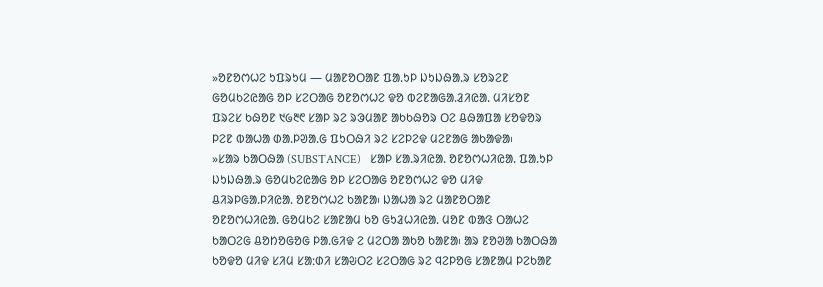»ᱚᱱᱚᱬᱦᱮ ᱩᱯᱨᱩᱢ — ᱢᱟᱱᱚᱛᱟᱱ ᱯᱟ.ᱩᱞ ᱡᱩᱡᱷᱟ.ᱨ ᱥᱚᱨᱮᱱ ᱜᱚᱢᱠᱮᱭᱟᱜ ᱚᱞ ᱥᱮᱛᱟᱜ ᱚᱱᱚᱬᱦᱮ ᱫᱚ ᱵᱮᱱᱟᱜᱟ.ᱲᱤᱭᱟ. ᱢᱤᱥᱚᱱ ᱯᱨᱮᱥ ᱠᱷᱚᱱ ᱑᱙᱓᱖ ᱥᱟᱞ ᱨᱮ ᱨᱳᱢᱟᱱ ᱟᱠᱠᱷᱚᱨ ᱛᱮ ᱪᱷᱟᱯᱟ ᱥᱚᱫᱚᱨ ᱞᱮᱱ ᱵᱟᱦᱟ ᱰᱟ.ᱞᱣᱟ.ᱜ ᱯᱩᱛᱷᱤ ᱨᱮ ᱥᱮᱞᱮᱫ ᱢᱮᱱᱟᱜ ᱟᱠᱟᱫᱟ᱾
»ᱥᱟᱨ ᱠᱟᱛᱷᱟ (SUBSTANCE)   ᱥᱟᱞ ᱥᱟ.ᱨᱤᱭᱟ. ᱚᱱᱚᱬᱦᱤᱭᱟ. ᱯᱟ.ᱩᱞ ᱡᱩᱡᱷᱟ.ᱨ ᱜᱚᱢᱠᱮᱭᱟᱜ ᱚᱞ ᱥᱮᱛᱟᱜ ᱚᱱᱚᱬᱦᱮ ᱫᱚ ᱢᱤᱫ ᱪᱤᱨᱞᱜᱟ.ᱞᱤᱭᱟ. ᱚᱱᱚᱬᱦᱮ ᱠᱟᱱᱟ᱾ ᱡᱟᱦᱟ ᱨᱮ ᱢᱟᱱᱚᱛᱟᱱ ᱚᱱᱚᱬᱦᱤᱭᱟ. ᱜᱚᱢᱠᱮ ᱥᱟᱱᱟᱢ ᱠᱚ ᱜᱩᱲᱦᱤᱭᱟ. ᱢᱚᱱ ᱵᱟᱝ ᱛᱟᱦᱮ ᱠᱟᱛᱮᱜ ᱪᱚᱴᱚᱜᱚᱜ ᱞᱟ.ᱜᱤᱫ ᱮ ᱢᱮᱛᱟ ᱟᱠᱚ ᱠᱟᱱᱟ᱾ ᱟᱨ ᱱᱚᱣᱟ ᱠᱟᱛᱷᱟ ᱠᱚᱫᱚ ᱢᱤᱫ ᱥᱤᱢ ᱥᱟᱺᱰᱤ ᱥᱟᱶᱛᱮ ᱥᱮᱛᱟᱜ ᱨᱮ ᱧᱮᱞᱚᱜ ᱥᱟᱱᱟᱢ ᱞᱮᱠᱟᱱ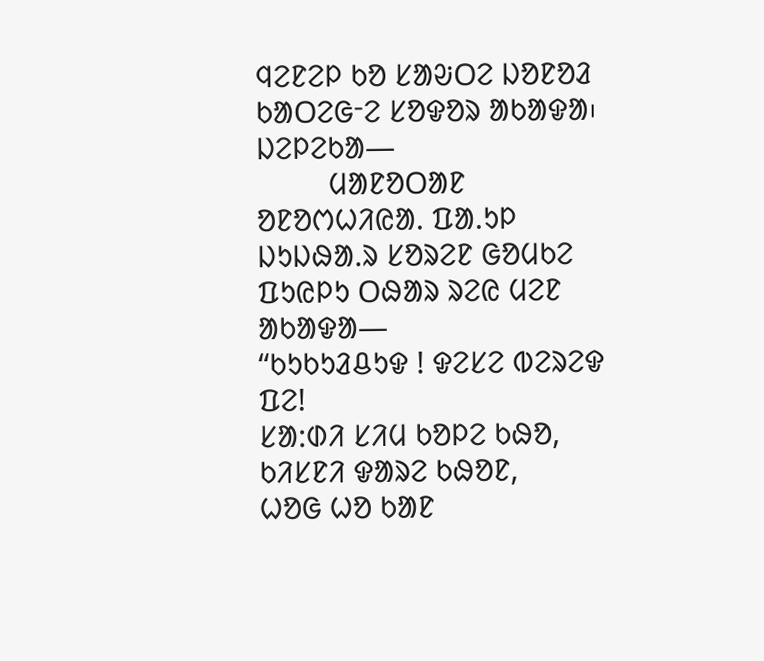ᱧᱮᱱᱮᱞ ᱠᱚ ᱥᱟᱶᱛᱮ ᱡᱚᱱᱚᱲ ᱠᱟᱛᱮᱜᱼᱮ ᱥᱚᱫᱚᱨ ᱟᱠᱟᱫᱟ᱾  ᱡᱮᱞᱮᱠᱟ—
         ᱢᱟᱱᱚᱛᱟᱱ   ᱚᱱᱚᱬᱦᱤᱭᱟ. ᱯᱟ.ᱩᱞ ᱡᱩᱡᱷᱟ.ᱨ ᱥᱚᱨᱮᱱ ᱜᱚᱢᱠᱮ ᱯᱩᱭᱞᱩ ᱛᱷᱟᱨ ᱨᱮᱭ ᱢᱮᱱ ᱟᱠᱟᱫᱟ—
“ᱠᱩᱠᱩᱲᱪᱩᱫ ! ᱫᱮᱥᱮ ᱵᱮᱨᱮᱫ ᱯᱮ!
ᱥᱟᱺᱰᱤ ᱥᱤᱢ ᱠᱚᱞᱮ ᱠᱷᱚ, ᱠᱤᱥᱱᱤ ᱫᱟᱨᱮ ᱠᱷᱚᱱ,
ᱦᱚᱜ ᱦᱚ ᱠᱟᱱ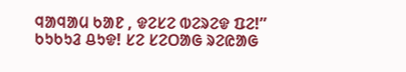ᱧᱟᱧᱟᱢ ᱠᱟᱱ , ᱫᱮᱥᱮ ᱵᱮᱨᱮᱫ ᱯᱮ!”
ᱠᱩᱠᱩᱲ ᱪᱩᱫ! ᱥᱮ ᱥᱮᱛᱟᱜ ᱨᱮᱭᱟᱜ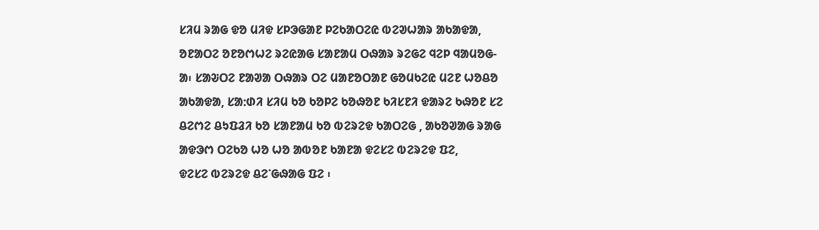ᱥᱤᱢ ᱨᱟᱜ ᱫᱚ ᱢᱤᱫ ᱥᱞᱳᱜᱟᱱ ᱞᱮᱠᱟᱛᱮᱭ ᱵᱮᱣᱦᱟᱨ ᱟᱠᱟᱫᱟ, ᱚᱱᱟᱛᱮ ᱚᱱᱚᱬᱦᱮ ᱨᱮᱭᱟᱜ ᱥᱟᱱᱟᱢ ᱛᱷᱟᱨ ᱨᱮᱜᱮ ᱧᱮᱞ ᱧᱟᱢᱚᱜ-ᱟ᱾ ᱥᱟᱶᱛᱮ ᱱᱟᱣᱟ ᱛᱷᱟᱨ ᱛᱮ ᱢᱟᱱᱚᱛᱟᱱ ᱜᱚᱢᱠᱮᱭ ᱢᱮᱱ ᱦᱚᱪᱚ ᱟᱠᱟᱫᱟ, ᱥᱟᱺᱰᱤ ᱥᱤᱢ ᱠᱚ ᱠᱚᱞᱮ ᱠᱚᱷᱚᱱ ᱠᱤᱥᱱᱤ ᱫᱟᱨᱮ ᱠᱷᱚᱱ ᱥᱮ ᱪᱮᱬᱮ ᱪᱩᱯᱲᱤ ᱠᱚ ᱥᱟᱱᱟᱢ ᱠᱚ ᱵᱮᱨᱮᱫ ᱠᱟᱛᱮᱜ , ᱟᱠᱚᱣᱟᱜ ᱨᱟᱜ ᱟᱫᱳᱬ ᱛᱮᱠᱚ ᱦᱚ ᱦᱚ ᱟᱵᱚᱱ ᱠᱟᱱᱟ ᱫᱮᱥᱮ ᱵᱮᱨᱮᱫ ᱯᱮ,
ᱫᱮᱥᱮ ᱵᱮᱨᱮᱫ ᱪᱮᱸᱜᱷᱟᱜ ᱯᱮ ᱾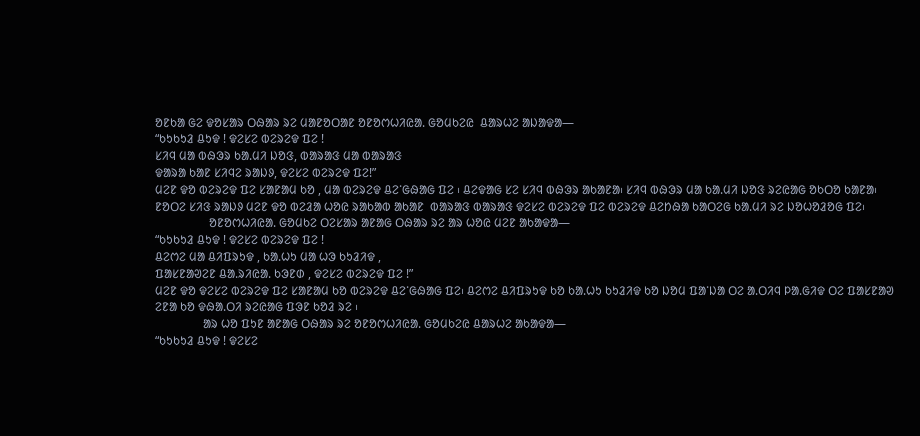ᱚᱱᱠᱟ ᱜᱮ ᱫᱚᱥᱟᱨ ᱛᱷᱟᱨ ᱨᱮ ᱢᱟᱱᱚᱛᱟᱱ ᱚᱱᱚᱬᱦᱤᱭᱟ. ᱜᱚᱢᱠᱮᱭ  ᱪᱟᱨᱦᱮ ᱟᱡᱟᱫᱟ—
“ᱠᱩᱠᱩᱲ ᱪᱩᱫ ! ᱫᱮᱥᱮ ᱵᱮᱨᱮᱫ ᱯᱮ !
ᱥᱤᱧ ᱢᱟ ᱵᱷᱳᱨ ᱠᱟ.ᱢᱤ ᱡᱚᱝ, ᱵᱟᱨᱟᱝ ᱢᱟ ᱵᱟᱨᱟᱝ
ᱫᱟᱨᱟ ᱠᱟᱱ ᱥᱤᱧᱮ ᱨᱟᱡᱽ, ᱫᱮᱥᱮ ᱵᱮᱨᱮᱫ ᱯᱮ!”
ᱢᱮᱱ ᱫᱚ ᱵᱮᱨᱮᱫ ᱯᱮ ᱥᱟᱱᱟᱢ ᱠᱚ , ᱢᱟ ᱵᱮᱨᱮᱫ ᱪᱮᱸᱜᱷᱟᱜ ᱯᱮ ᱾ ᱪᱮᱫᱟᱜ ᱥᱮ ᱥᱤᱧ ᱵᱷᱳᱨ ᱟᱠᱟᱱᱟ᱾ ᱥᱤᱧ ᱵᱷᱳᱨ ᱢᱟ ᱠᱟ.ᱢᱤ ᱡᱚᱝ ᱨᱮᱭᱟᱜ ᱚᱠᱛᱚ ᱠᱟᱱᱟ᱾ ᱱᱚᱛᱮ ᱥᱤᱝ ᱨᱟᱡᱽ ᱢᱮᱱ ᱫᱚ ᱵᱮᱲᱟ ᱦᱚᱭ ᱨᱟᱠᱟᱵ ᱟᱠᱟᱱ  ᱵᱟᱨᱟᱝ ᱵᱟᱨᱟᱝ ᱫᱮᱥᱮ ᱵᱮᱨᱮᱫ ᱯᱮ ᱵᱮᱨᱮᱫ ᱪᱮᱴᱷᱟ ᱠᱟᱛᱮᱜ ᱠᱟ.ᱢᱤ ᱨᱮ ᱡᱚᱦᱚᱲᱚᱜ ᱯᱮ᱾
                  ᱚᱱᱚᱬᱦᱤᱭᱟ. ᱜᱚᱢᱠᱮ ᱛᱮᱥᱟᱨ ᱟᱱᱟᱜ ᱛᱷᱟᱨ ᱨᱮ ᱟᱨ ᱦᱚᱭ ᱢᱮᱱ ᱟᱠᱟᱫᱟ—
“ᱠᱩᱠᱩᱲ ᱪᱩᱫ ! ᱫᱮᱥᱮ ᱵᱮᱨᱮᱫ ᱯᱮ !
ᱪᱮᱬᱮ ᱢᱟ ᱪᱤᱯᱨᱩᱫ , ᱠᱟ.ᱦᱩ ᱢᱟ ᱦᱳ ᱠᱩᱲᱤᱫ ,
ᱯᱟᱥᱱᱟᱣᱮᱱ ᱪᱟ.ᱨᱤᱭᱟ. ᱠᱳᱱᱰ , ᱫᱮᱥᱮ ᱵᱮᱨᱮᱫ ᱯᱮ !”
ᱢᱮᱱ ᱫᱚ ᱫᱮᱥᱮ ᱵᱮᱨᱮᱫ ᱯᱮ ᱥᱟᱱᱟᱢ ᱠᱚ ᱵᱮᱨᱮᱫ ᱪᱮᱸᱜᱷᱟᱜ ᱯᱮ᱾ ᱪᱮᱬᱮ ᱪᱤᱯᱨᱩᱫ ᱠᱚ ᱠᱟ.ᱦᱩ ᱠᱩᱲᱤᱫ ᱠᱚ ᱡᱚᱢ ᱯᱟᱸᱡᱟ ᱛᱮ ᱟ.ᱛᱤᱧ ᱞᱟ.ᱜᱤᱫ ᱛᱮ ᱯᱟᱥᱱᱟᱣ ᱮᱱᱟ ᱠᱚ ᱫᱷᱟ.ᱛᱤ ᱨᱮᱭᱟᱜ ᱯᱳᱱ ᱠᱚᱲ ᱨᱮ ᱾
                ᱟᱨ ᱦᱚ ᱯᱩᱱ ᱟᱱᱟᱜ ᱛᱷᱟᱨ ᱨᱮ ᱚᱱᱚᱬᱦᱤᱭᱟ. ᱜᱚᱢᱠᱮᱭ ᱪᱟᱨᱦᱮ ᱟᱠᱟᱫᱟ—
“ᱠᱩᱠᱩᱲ ᱪᱩᱫ ! ᱫᱮᱥᱮ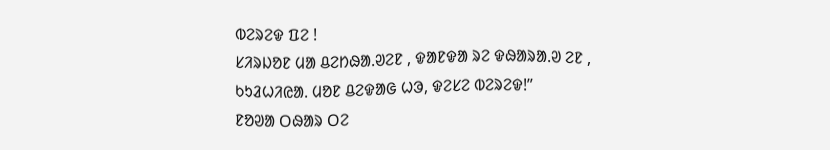ᱵᱮᱨᱮᱫ ᱯᱮ !
ᱥᱤᱨᱡᱚᱱ ᱢᱟ ᱪᱮᱴᱷᱟ.ᱣᱮᱱ , ᱫᱟᱱᱫᱟ ᱨᱮ ᱫᱷᱟᱨᱟ.ᱣ ᱮᱱ ,
ᱠᱩᱲᱦᱤᱭᱟ. ᱢᱚᱱ ᱪᱮᱫᱟᱜ ᱦᱳ, ᱫᱮᱥᱮ ᱵᱮᱨᱮᱫ!”
ᱱᱚᱣᱟ ᱛᱷᱟᱨ ᱛᱮ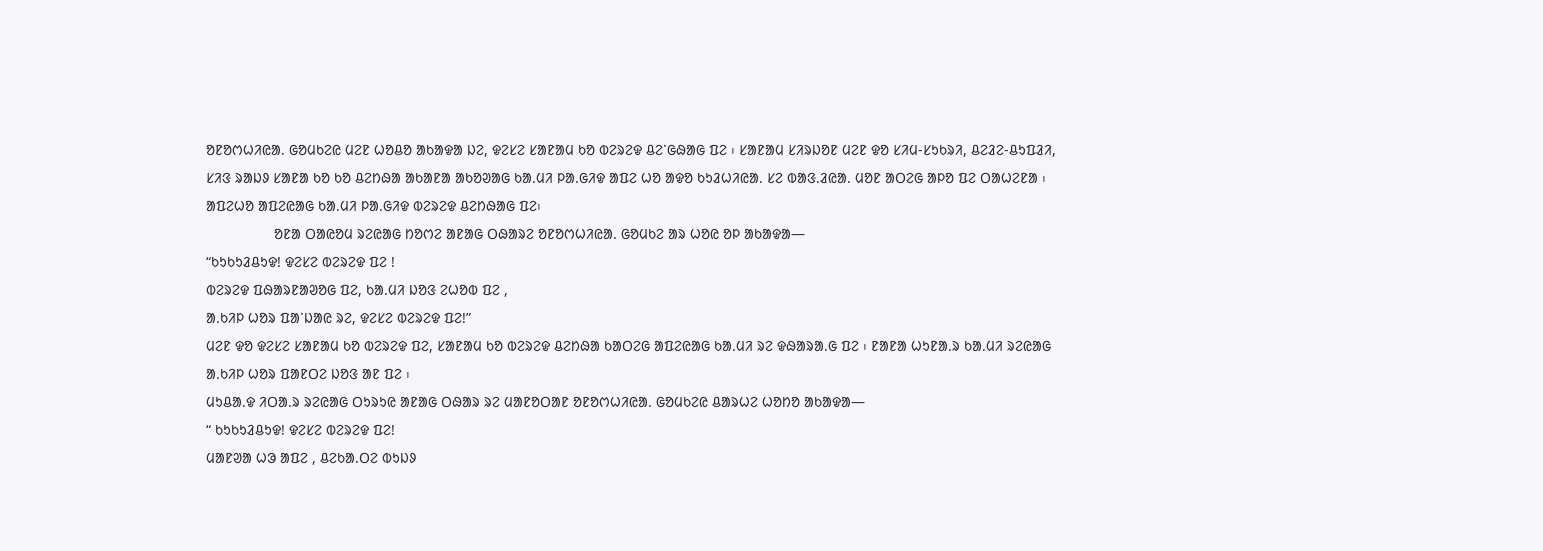ᱚᱱᱚᱬᱦᱤᱭᱟ. ᱜᱚᱢᱠᱮᱭ ᱢᱮᱱ ᱦᱚᱪᱚ ᱟᱠᱟᱫᱟ ᱡᱮ, ᱫᱮᱥᱮ ᱥᱟᱱᱟᱢ ᱠᱚ ᱵᱮᱨᱮᱫ ᱪᱮᱸᱜᱷᱟᱜ ᱯᱮ ᱾ ᱥᱟᱱᱟᱢ ᱥᱤᱨᱡᱚᱱ ᱢᱮᱱ ᱫᱚ ᱥᱤᱢ-ᱥᱩᱠᱨᱤ, ᱪᱮᱲᱮ-ᱪᱩᱯᱲᱤ, ᱥᱤᱝ ᱨᱟᱡᱽ ᱥᱟᱱᱟ ᱠᱚ ᱠᱚ ᱪᱮᱴᱷᱟ ᱟᱠᱟᱱᱟ ᱟᱠᱚᱣᱟᱜ ᱠᱟ.ᱢᱤ ᱞᱟ.ᱜᱤᱫ ᱟᱯᱮ ᱦᱚ ᱟᱫᱚ ᱠᱩᱲᱦᱤᱭᱟ. ᱥᱮ ᱵᱟᱝ.ᱲᱭᱟ. ᱢᱚᱱ ᱟᱛᱮᱜ ᱟᱞᱚ ᱯᱮ ᱛᱟᱦᱮᱱᱟ ᱾ ᱟᱯᱮᱦᱚ ᱟᱯᱮᱭᱟᱜ ᱠᱟ.ᱢᱤ ᱞᱟ.ᱜᱤᱫ ᱵᱮᱨᱮᱫ ᱪᱮᱴᱷᱟᱜ ᱯᱮ᱾
                 ᱚᱱᱟ ᱛᱟᱭᱚᱢ ᱨᱮᱭᱟᱜ ᱴᱚᱬᱮ ᱟᱱᱟᱜ ᱛᱷᱟᱨᱮ ᱚᱱᱚᱬᱦᱤᱭᱟ. ᱜᱚᱢᱠᱮ ᱟᱨ ᱦᱚᱭ ᱚᱞ ᱟᱠᱟᱫᱟ—
“ᱠᱩᱠᱩᱲᱪᱩᱫ! ᱫᱮᱥᱮ ᱵᱮᱨᱮᱫ ᱯᱮ !
ᱵᱮᱨᱮᱫ ᱯᱷᱟᱨᱱᱟᱣᱚᱜ ᱯᱮ, ᱠᱟ.ᱢᱤ ᱡᱚᱝ ᱮᱦᱚᱵ ᱯᱮ ,
ᱟ.ᱠᱤᱞ ᱦᱚᱨ ᱯᱟᱸᱡᱟᱭ ᱨᱮ, ᱫᱮᱥᱮ ᱵᱮᱨᱮᱫ ᱯᱮ!”
ᱢᱮᱱ ᱫᱚ ᱫᱮᱥᱮ ᱥᱟᱱᱟᱢ ᱠᱚ ᱵᱮᱨᱮᱫ ᱯᱮ, ᱥᱟᱱᱟᱢ ᱠᱚ ᱵᱮᱨᱮᱫ ᱪᱮᱴᱷᱟ ᱠᱟᱛᱮᱜ ᱟᱯᱮᱭᱟᱜ ᱠᱟ.ᱢᱤ ᱨᱮ ᱫᱷᱟᱨᱟ.ᱜ ᱯᱮ ᱾ ᱱᱟᱱᱟ ᱦᱩᱱᱟ.ᱨ ᱠᱟ.ᱢᱤ ᱨᱮᱭᱟᱜ ᱟ.ᱠᱤᱞ ᱦᱚᱨ ᱯᱟᱱᱛᱮ ᱡᱚᱝ ᱟᱱ ᱯᱮ ᱾
ᱢᱩᱪᱟ.ᱫ ᱤᱛᱟ.ᱨ ᱨᱮᱭᱟᱜ ᱛᱩᱨᱩᱭ ᱟᱱᱟᱜ ᱛᱷᱟᱨ ᱨᱮ ᱢᱟᱱᱚᱛᱟᱱ ᱚᱱᱚᱬᱦᱤᱭᱟ. ᱜᱚᱢᱠᱮᱭ ᱪᱟᱨᱦᱮ ᱦᱚᱴᱚ ᱟᱠᱟᱫᱟ—
“ ᱠᱩᱠᱩᱲᱪᱩᱫ! ᱫᱮᱥᱮ ᱵᱮᱨᱮᱫ ᱯᱮ!
ᱢᱟᱱᱣᱟ ᱦᱳ ᱟᱯᱮ , ᱪᱮᱠᱟ.ᱛᱮ ᱵᱩᱡᱽ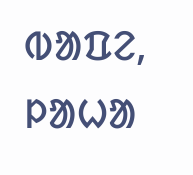ᱵᱟᱯᱮ,
ᱞᱟᱦᱟ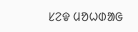ᱥᱮᱫ ᱢᱚᱦᱰᱟᱜ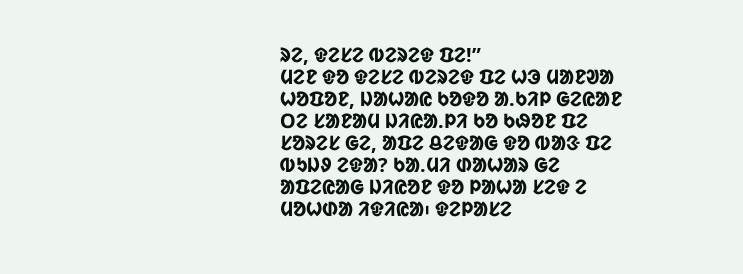ᱨᱮ, ᱫᱮᱥᱮ ᱵᱮᱨᱮᱫ ᱯᱮ!”
ᱢᱮᱱ ᱫᱚ ᱫᱮᱥᱮ ᱵᱮᱨᱮᱫ ᱯᱮ ᱦᱳ ᱢᱟᱱᱣᱟ ᱦᱚᱯᱚᱱ, ᱡᱟᱦᱟᱭ ᱠᱚᱫᱚ ᱟ.ᱠᱤᱞ ᱜᱮᱭᱟᱱ ᱛᱮ ᱥᱟᱱᱟᱢ ᱡᱤᱭᱟ.ᱞᱤ ᱠᱚ ᱠᱷᱚᱱ ᱯᱮ ᱥᱚᱨᱮᱥ ᱜᱮ, ᱟᱯᱮ ᱪᱮᱫᱟᱜ ᱫᱚ ᱵᱟᱝ ᱯᱮ ᱵᱩᱡᱽ ᱮᱫᱟ? ᱠᱟ.ᱢᱤ ᱰᱟᱦᱟᱨ ᱜᱮ ᱟᱯᱮᱭᱟᱜ ᱡᱤᱭᱚᱱ ᱫᱚ ᱞᱟᱦᱟ ᱥᱮᱫ ᱮ ᱢᱚᱦᱰᱟ ᱤᱫᱤᱭᱟ᱾ ᱫᱮᱞᱟᱥᱮ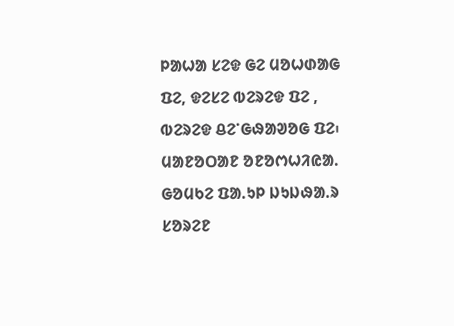ᱞᱟᱦᱟ ᱥᱮᱫ ᱜᱮ ᱢᱚᱦᱰᱟᱜ ᱯᱮ, ᱫᱮᱥᱮ ᱵᱮᱨᱮᱫ ᱯᱮ , ᱵᱮᱨᱮᱫ ᱪᱮᱸᱜᱷᱟᱣᱚᱜ ᱯᱮ᱾
ᱢᱟᱱᱚᱛᱟᱱ ᱚᱱᱚᱬᱦᱤᱭᱟ. ᱜᱚᱢᱠᱮ ᱯᱟ.ᱩᱞ ᱡᱩᱡᱷᱟ.ᱨ ᱥᱚᱨᱮᱱ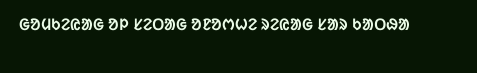ᱜᱚᱢᱠᱮᱭᱟᱜ ᱚᱞ ᱥᱮᱛᱟᱜ ᱚᱱᱚᱬᱦᱮ ᱨᱮᱭᱟᱜ ᱥᱟᱨ ᱠᱟᱛᱷᱟ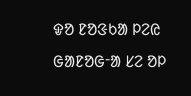ᱫᱚ ᱱᱚᱝᱠᱟ ᱞᱮᱭ ᱜᱟᱱᱚᱜᱼᱟ ᱥᱮ ᱚᱞ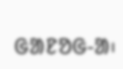ᱜᱟᱱᱚᱜ-ᱟ᱾